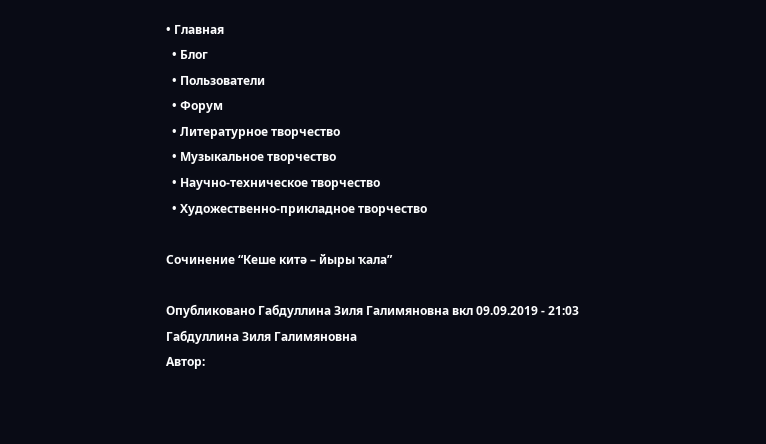• Главная
  • Блог
  • Пользователи
  • Форум
  • Литературное творчество
  • Музыкальное творчество
  • Научно-техническое творчество
  • Художественно-прикладное творчество

Сочинение “Кеше китә – йыры ҡала”

Опубликовано Габдуллина Зиля Галимяновна вкл 09.09.2019 - 21:03
Габдуллина Зиля Галимяновна
Автор: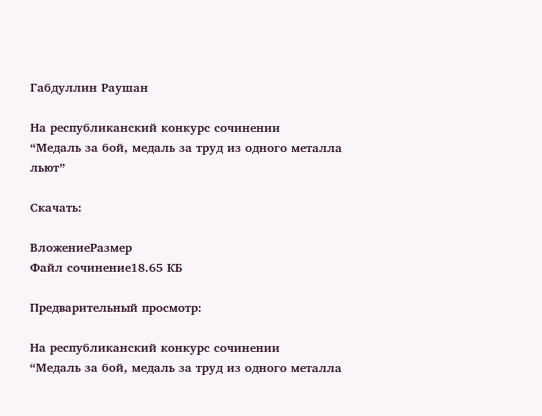Габдуллин Раушан

На республиканский конкурс сочинении                                                 “Медаль за бой, медаль за труд из одного металла льют”

Скачать:

ВложениеРазмер
Файл сочинение18.65 КБ

Предварительный просмотр:

На республиканский конкурс сочинении                                                 “Медаль за бой, медаль за труд из одного металла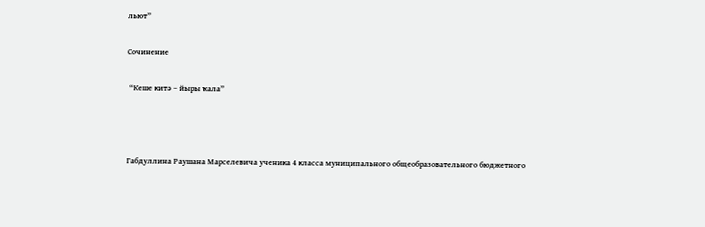льют”

Сочинение

 “Кеше китә – йыры ҡала”



Габдуллина Раушана Марселевича ученика 4 класса муниципального общеобразовательного бюджетного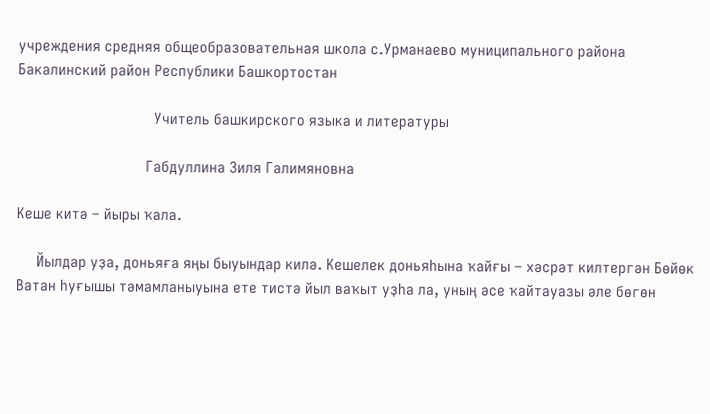учреждения средняя общеобразовательная школа с.Урманаево муниципального района Бакалинский район Республики Башкортостан

                                  Учитель башкирского языка и литературы

                                Габдуллина Зиля Галимяновна

Кеше китә – йыры ҡала.

     Йылдар уҙа, доньяға яңы быуындар килә. Кешелек доньяһына ҡайғы – хәсрәт килтергән Бөйөк Ватан һуғышы тәмамланыуына ете тистә йыл ваҡыт уҙһа ла, уның әсе ҡайтауазы әле бөгөн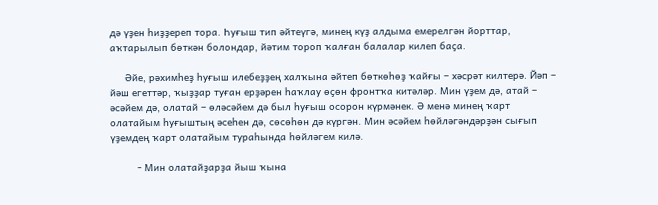дә үҙен һиҙҙереп тора. Һуғыш тип әйтеүгә, минең күҙ алдыма емерелгән йорттар, аҡтарылып бөткән болондар, йәтим тороп ҡалған балалар килеп баҫа.

     Әйе, рәхимһеҙ һуғыш илебеҙҙең халҡына әйтеп бөткөһөҙ ҡайғы – хәсрәт килтерә. Йәп – йәш егеттәр, ҡыҙҙар туған ерҙәрен һаҡлау өҫөн фронтҡа китәләр. Мин үҙем дә, атай – әсәйем дә, олатай – өләсәйем дә был һуғыш осорон күрмәнек. Ә менә минең ҡарт олатайым һуғыштың әсеһен дә, сөсөһөн дә күргән. Мин әсәйем һөйләгәндәрҙән сығып үҙемдең ҡарт олатайым тураһында һөйләгем килә.

         - Мин олатайҙарҙа йыш ҡына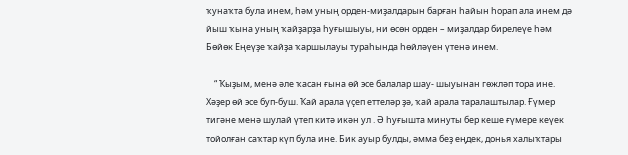ҡунаҡта була инем, һәм уның орден-миҙалдарын барған һайын һорап ала инем дә йыш ҡына уның ҡайҙарҙа һуғышыуы, ни өсөн орден – миҙалдар бирелеүе һәм Бөйөк Еңеүҙе ҡайҙа ҡаршылауы тураһында һөйләүен үтенә инем.

    “ Ҡыҙым, менә әле ҡасан ғына өй эсе балалар шау- шыуынан гөжләп тора ине. Хәҙер өй эсе буп-буш. Ҡай арала үҫеп еттеләр ҙә, ҡай арала таралаштылар. Ғүмер тигәне менә шулай үтеп китә икән ул . Ә һуғышта минуты бер кеше ғүмере кеүек тойолған саҡтар күп була ине. Бик ауыр булды, әмма беҙ еңдек, донья халыҡтары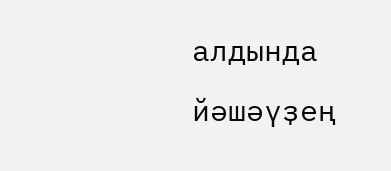алдында йәшәүҙең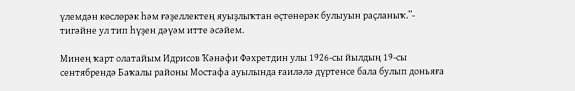үлемдән көслөрәк һәм ғәҙеллектең яуыҙлыҡтан өҫтөнөрәк булыуын раҫланыҡ.”- тигәйне ул тип һүҙен дәүәм итте әсәйем.

Минең ҡарт олатайым Идрисов Ҡәнәфи Фәхретдин улы 1926-сы йылдың 19-сы сентябрендә Баҡалы районы Мостафа ауылында ғаиләлә дүртенсе бала булып доньяға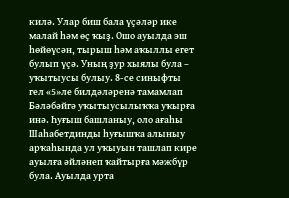килә. Улар биш бала үҫәләр ике малай һәм өҫ ҡыҙ. Ошо ауылда эш һөйөүсән, тырыш һәм аҡыллы егет булып үҫә. Уның ҙур хыялы була – уҡытыусы булыу. 8-се синыфты гел «5»ле билдәләренә тамамлап Бәләбәйгә уҡытыусылыҡҡа уҡырға инә. Һуғыш башланыу, оло ағаһы Шаһабетдинды һуғышҡа алыныу арҡаһында ул уҡыуын ташлап кире ауылға әйләнеп ҡайтырға мәжбүр була. Ауылда урта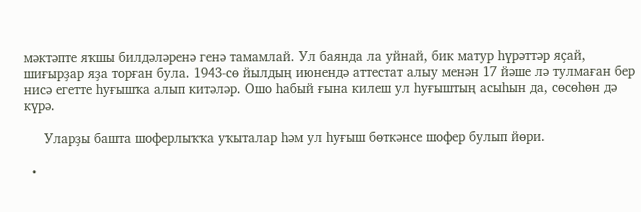мәктәпте яҡшы билдәләренә генә тамамлай. Ул баянда ла уйнай, бик матур һүрәттәр яҫай, шиғырҙар яҙа торған була. 1943-сө йылдың июнендә аттестат алыу менән 17 йәше лә тулмаған бер нисә егетте һуғышҡа алып китәләр. Ошо һабый ғына килеш ул һуғыштың асыһын да, сөсөһөн дә күрә.

     Уларҙы башта шоферлыҡҡа уҡыталар һәм ул һуғыш бөткәнсе шофер булып йөри.

  •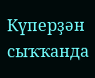Күперҙән сыҡҡанда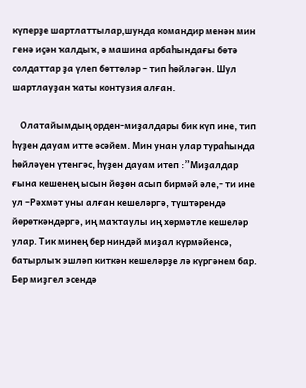күперҙе шартлаттылар,шунда командир менән мин генә иҫән ҡалдыҡ, ә машина арбаһындағы бөтә солдаттар ҙа үлеп бөттөләр – тип һөйләгән. Шул шартлауҙан ҡаты контузия алған.

    Олатайымдың орден-миҙалдары бик күп ине, тип һүҙен дауам итте әсәйем. Мин унан улар тураһында һөйләүен үтенгәс, һүҙен дауам итеп :”Миҙалдар ғына кешенең ысын йөҙөн асып бирмәй әле,- ти ине ул –Рәхмәт уны алған кешеләргә, түштәрендә йөрөткәндәргә, иң маҡтаулы иң хөрмәтле кешеләр улар. Тик минең бер ниндәй миҙал күрмәйенсә, батырлыҡ эшләп киткән кешеләрҙе лә күргәнем бар. Бер миҙгел эсендә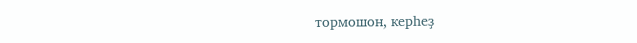тормошон, керһеҙ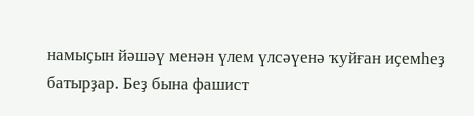намыҫын йәшәү менән үлем үлсәүенә ҡуйған иҫемһеҙ батырҙар. Беҙ бына фашист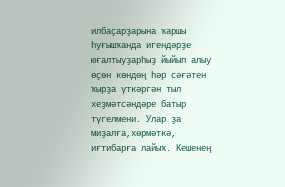илбаҫарҙарына ҡаршы һуғышҡанда игендәрҙе юғалтыуҙарһыҙ йыйып алыу өҫөн көндөң һәр сәғәтен ҡырҙа үткәргән тыл хеҙмәтсәндәре батыр түгелмени. Улар ҙа миҙалға,хөрмәткә, иғтибарға лайыҡ. Кешенең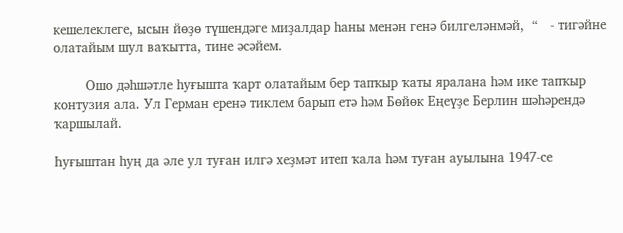кешелеклеге, ысын йөҙө түшендәге миҙалдар һаны менән генә билгеләнмәй,  “   - тигәйне олатайым шул ваҡытта, тине әсәйем.

        Ошо дәһшәтле һуғышта ҡарт олатайым бер тапҡыр ҡаты яралана һәм ике тапҡыр контузия ала. Ул Герман еренә тиклем барып етә һәм Бөйөк Еңеүҙе Берлин шәһәрендә ҡаршылай.

Һуғыштан һуң да әле ул туған илгә хеҙмәт итеп ҡала һәм туған ауылына 1947-се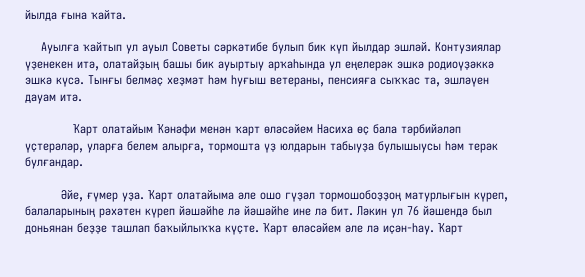йылда ғына ҡайта.

    Ауылға ҡайтып ул ауыл Советы сәркәтибе булып бик күп йылдар эшләй. Контузиялар үҙенекен итә, олатайҙың башы бик ауыртыу арҡаһында ул еңелерәк эшкә родиоүҙәккә эшкә күсә. Тынғы белмәҫ хеҙмәт һәм һуғыш ветераны, пенсияға сыҡҡас та, эшләүен дауам итә.

            Ҡарт олатайым Ҡәнәфи менән ҡарт өләсәйем Насиха өҫ бала тәрбийәләп үҫтерәләр, уларға белем алырға, тормошта үҙ юлдарын табыуҙа булышыусы һәм терәк булғандар.

         Әйе, ғүмер уҙа. Ҡарт олатайыма әле ошо гүҙәл тормошобоҙҙоң матурлығын күреп, балаларының рәхәтен күреп йәшәйһе лә йәшәйһе ине лә бит. Ләкин ул 76 йәшендә был доньянан беҙҙе ташлап баҡыйлыҡҡа күҫте. Ҡарт өләсәйем әле лә иҫән-һау. Ҡарт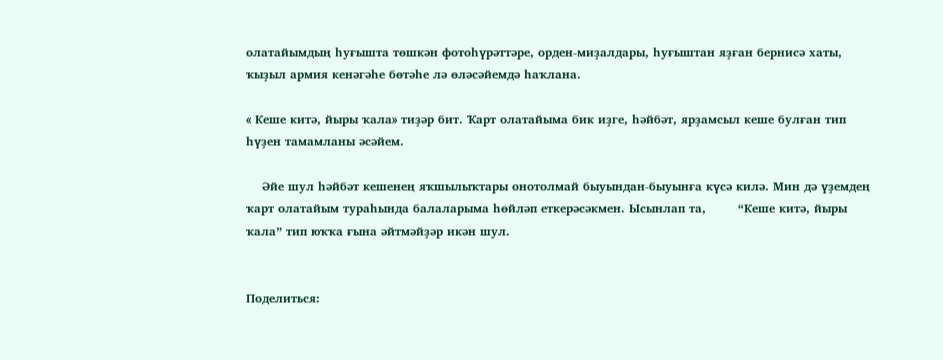олатайымдың һуғышта төшкән фотоһүрәттәре, орден-миҙалдары, һуғыштан яҙған бернисә хаты, ҡыҙыл армия кенәгәһе бөтәһе лә өләсәйемдә һаҡлана.

« Кеше китә, йыры ҡала» тиҙәр бит. Ҡарт олатайыма бик иҙге, һәйбәт, ярҙамсыл кеше булған тип һүҙен тамамланы әсәйем.

    Әйе шул һәйбәт кешенең яҡшылыҡтары онотолмай быуындан-быуынға күсә килә. Мин дә үҙемдең ҡарт олатайым тураһында балаларыма һөйләп еткерәсәкмен. Ысынлап та,        “Кеше китә, йыры ҡала” тип юҡҡа ғына әйтмәйҙәр икән шул.


Поделиться: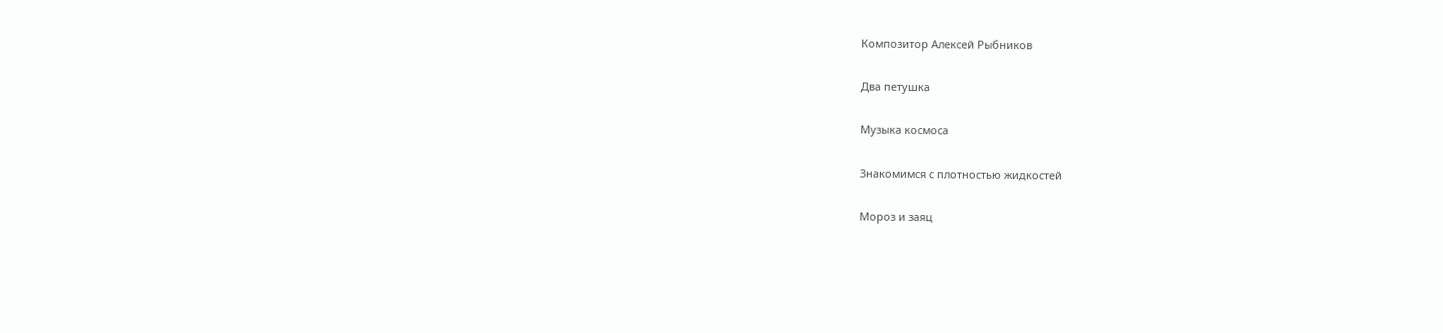Композитор Алексей Рыбников

Два петушка

Музыка космоса

Знакомимся с плотностью жидкостей

Мороз и заяц